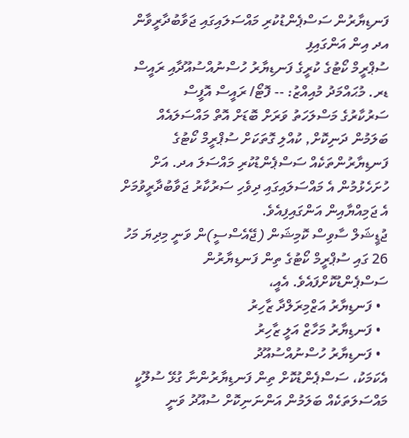ފަނޑިޔާރުން ސަސްޕެންޑުކުރި މައްސަލައިގައި ޖަވާބުދާރީވާން އދ އިން އަންގައިފި
ސުޕްރީމް ކޯޓުގެ ކުރީގެ ފަނޑިޔާރު ހުސްނުއްސުއޫދާއި ރައީސް ޑރ. މުޙައްމަދު މުއިއްޒު: -- ފޮޓޯ/ ރައީސް އޮފީސް
ސަރުކާރުގެ މަސްލަހަތު ވަރަށް ބޮޑަށް އޮތް މައްސަލައެއް ބަލަމުން ދަނިކޮށް, ކުއްލި ގޮތަކަށް ސުޕްރީމް ކޯޓުގެ ފަނޑިޔާރުންތަކެއް ސަސްޕެންޑުކުރި މައްސަލަ އދ. އަށް ހުށަހެޅުމުން އެ މައްސަލައިގައި ދިވެހި ސަރުކާރު ޖަވާބުދާރީވުމަށް އެ ޖަމިއްޔާއިން އަންގައިފިއެވެ.
ޖުޑީޝަލް ސާވިސް ކޮމިޝަން (ޖޭއެސްސީ)ން ވަނީ މިދިޔަ މަހު 26 ގައި ސުޕްރީމް ކޯޓުގެ ތިން ފަނޑިޔާރުން ސަސްޕެންޑުކޮށްފައެވެ. އެއީ،
  • ފަނޑިޔާރު އަޒްމިރަލްދާ ޒާހިރު
  • ފަނޑިޔާރު މަހާޒް އަލީ ޒާހިރު
  • ފަނޑިޔާރު ހުސްނުއްސުއޫދު
އެކަމަކު، ސަސްޕެންޑުކޮށް ތިން ފަނޑިޔާރުންނާ ގުޅޭ ސުލޫކީ މައްސަލަތަކެއް ބަލަމުން އަންނަނިކޮށް ސުއޫދު ވަނީ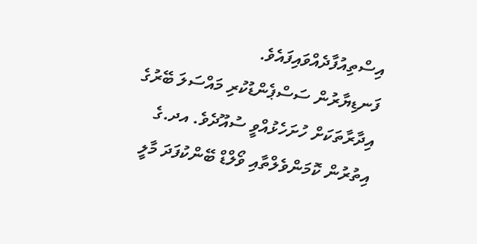އިސްތިއުފާދެއްވައިފައެވެ.
ފަނޑިޔާރުން ސަސްޕެންޑުކުރި މައްސަލަ ބޭރުގެ އިދާރާތަކަށް ހުށަހެޅުއްވީ ސުއޫދެވެ. އދ.ގެ އިތުރުން ކޮމަންވެލްތާއި ވޯލްޑް ބޭންކުފަދަ މާލީ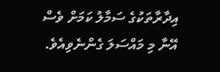އިދާރާތަކުގެ ސަމާލު ކަމަށް ވެސް އޭނާ މި މައްސަލަ ގެންނެވިއެވެ.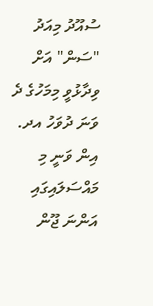ސުއޫދު މިއަދު "ސަން" އަށް ވިދާޅުވީ މިމަހުގެ ދެ ވަނަ ދުވަހު އދ. އިން ވަނީ މި މައްސަލައިގައި އަންނަ ޖޫން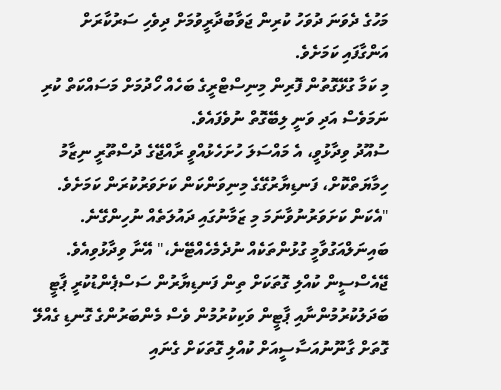މަހުގެ ދެވަނަ ދުވަހު ކުރިން ޖަވާބުދާރީވުމަށް ދިވެހި ސަރުކާރަށް އަންގާފައި ކަމަށެވެ.
މި ކަމާ ގުޅޭގޮތުން ފޮރިން މިނިސްޓްރީގެ ބަހެއް ހޯދުމަށް މަސައްކަތް ކުރި ނަމަވެސް އަދި ވަނީ ލިބޭގޮތް ނުވެފައެވެ.
ސުއޫދު ވިދާޅުވީ، އެ މައްސަލަ ހުށަހެޅުއްވީ ރާއްޖޭގެ ދުސްތޫރީ ނިޒާމު ހިމާޔަތްކޮށް، ފަނޑިޔާރުގޭގެ މިނިވަންކަން ކަށަވަރުކުރަން ކަމަށެވެ.
"އެކަން ކަށަވަރުނުވާނަމަ މި ޒަމާނުގައި ދައުލަތެއް ނުހިންގޭނެ. ބައިނަލްއަގުވާމީ ގުޅުންތަކެއް ނުދެމެހެއްޓޭނެ،" އޭނާ ވިދާޅުވިއެވެ.
ޖޭއެސްސީން ކުއްލި ގޮތަކަށް ތިން ފަނޑިޔާރުން ސަސްޕެންޑުކުރީ ޕާޓީ ބަދަލުކުރުމުންނާއި ޕާޓީން ވަކިކުރުމުން ވެސް މެންބަރުންގެ ގޮނޑި ގެއްލޭ ގޮތަށް ގާނޫނުއަސާސީއަށް ކުއްލި ގޮތަކަށް ގެނައި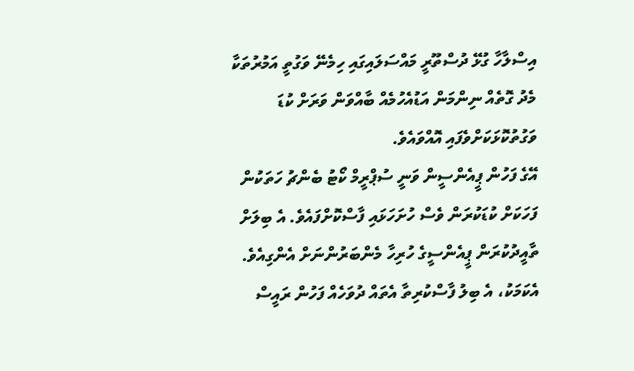އިސްލާހާ ގުޅޭ ދުސްތޫރީ މައްސަލައިގައި ހިމެނޭ ވަގުތީ އަމުރުތަކާ މެދު ގޮތެއް ނިންމަން އަޑުއެހުމެއް ބާއްވަން ވަރަށް ކުޑަ ވަގުތުކޮޅަކަށްވެފައި އޮއްވައެވެ.
އޭގެ ފަހުން ޕީއެންސީން ވަނީ ސުޕްރީމް ކޯޓު ބެންޗު ހަތަކުން ފަހަކަށް ކުޑަކުރަން ވެސް ހުށަހަޅައި ފާސްކޮށްފައެވެ. އެ ބިލަށް ތާއީދުކުރަން ޕީއެންސީގެ ހުރިހާ މެންބަރުންނަށް އެންގިއެވެ. އެކަމަކު، އެ ބިލު ފާސްކުރިތާ އެތައް ދުވަހެއް ފަހުން ރައީސް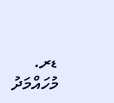ޑރ. މުހައްމަދު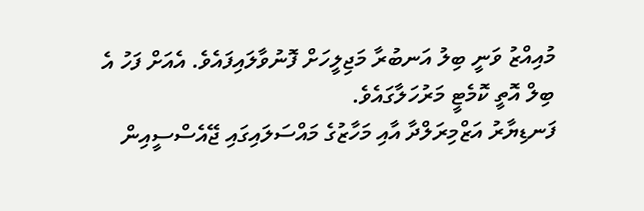މުއިއްޒު ވަނީ ބިލު އަނބުރާ މަޖިލީހަށް ފޮނުވާލައިފައެވެ. އެއަށް ފަހު އެ ބިލް އޮތީ ކޮމެޓީ މަރުހަލާގައެވެ.
ފަނޑިޔާރު އަޒްމިރަލްދާ އާއި މަހާޒުގެ މައްސަލައިގައި ޖޭއެސްސީއިން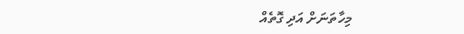މިހާތަނަށް އަދި ގޮތެއް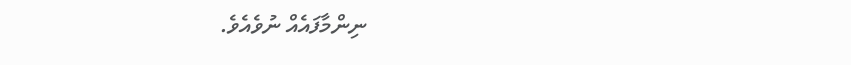ނިންމާފައެއް ނުވެއެވެ.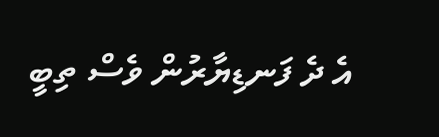އެ ދެ ފަނޑިޔާރުން ވެސް ތިބީ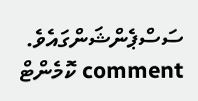ސަސްޕެންޝަންގައެވެ.
comment ކޮމެންޓް